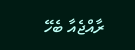ރާއްޖެއާ ބެހޭ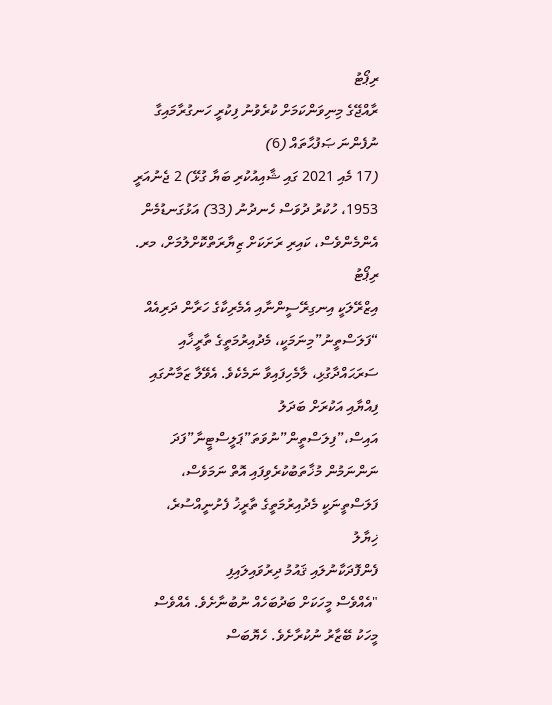ރިޕޯޓު
ރާއްޖޭގެ މިނިވަންކަމަށް ކުރެވުނު ފިކުރީ ހަނގުރާމައިގާ ނުފެންނަ ޞަފުޙާތައް (6)
(17 މެއި 2021 ގައި ޝާއިއުކުރި ބަޔާ ގުޅޭ) 2 ޖެނުއަރީ 1953، ހުކުރު ދުވަސް ހެނދުނު (33) އަޅުގަނޑުމެން އެންމެންވެސް، ކައިރި ރަށަކަށް ޒިޔާރަތްކޮށްލުމަށް، މރ.
ރިޕޯޓު
އިޒްރޭލަކީ އިނގިރޭސީންނާއި އެމެރިކާގެ ހަރާން ދަރިއެއް
“ފަލަސްތީނު”މިނަމަކީ، މެދުއިރުމަތީގެ ތާރީޚާއި ސަރަޙައްދާގުޅި، ލާމެހިފައިވާ ނަމެކެވެ. އެވޭލާ ޒަމާނުގައި ފިއްޔާއި އަކުރަށް ބަދަލު އައިސް،”ފިލަސްތީން”ނުވަތަ”ޕަލީސްޓީނާ”ފަދަ ނަންނަމުން މުޚާތަބުކުރެވިފައި އޮތް ނަމަވެސް، ފަލަސްތީނަކީ މެދުއިރުމަތީގެ ތާރީޚު ފެށުނީއްސުރެ،
ޚިޔާލު
ފެންފޮދަކާނުލައި ޤައުމު ދިރުވައިލައިފި
"އެއްވެސް މީހަކަށް ބަދުބަހެއް ނުބުނާށެވެ. އެއްވެސް މީހަކު ބޭޒާރު ނުކުރާށެވެ. ހެޔޮބަސް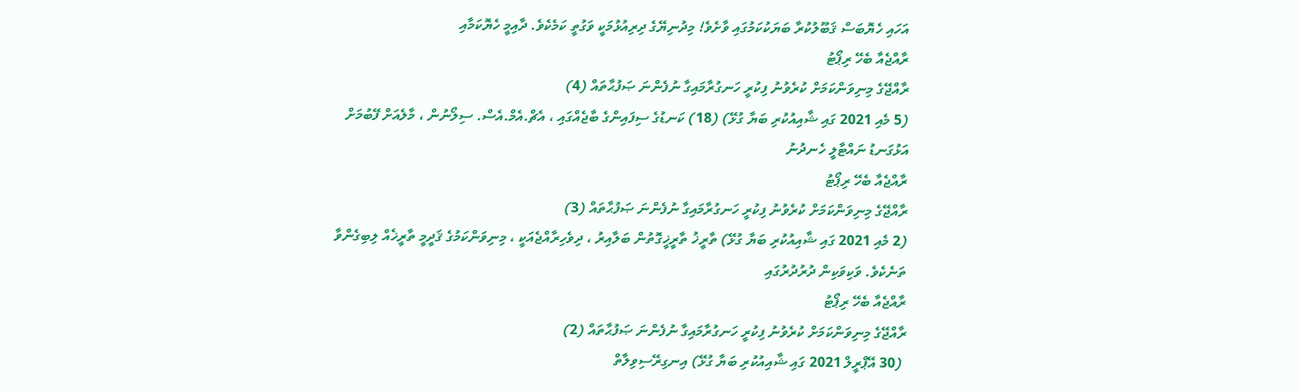އަހައި ހެޔޮބަސް ޤަބޫލުކުރާ ބަޔަކުކަމުގައި ވާށެވެ! މިދުނިޔޭގެ ދިރިއުޅުމަކީ ވަގުތީ ކަމެކެވެ. ދާއިމީ ހެޔޮކަމާއި
ރާއްޖެއާ ބެހޭ ރިޕޯޓު
ރާއްޖޭގެ މިނިވަންކަމަށް ކުރެވުނު ފިކުރީ ހަނގުރާމައިގާ ނުފެންނަ ޞަފުޙާތައް (4)
(5 މެއި 2021 ގައި ޝާއިއުކުރި ބަޔާ ގުޅޭ) (18) ކަނޑުގެ ސިފައިންގެ ބާޖެއްގައި ، އެޗް.އެމް.އެސް. ސިލޯނުން ، މާލެއަށް ފޭބުމަށް އަޅުގަނޑު ނައްޓާލީ ހެނދުނު
ރާއްޖެއާ ބެހޭ ރިޕޯޓު
ރާއްޖޭގެ މިނިވަންކަމަށް ކުރެވުނު ފިކުރީ ހަނގުރާމައިގާ ނުފެންނަ ޞަފުޙާތައް (3)
(2 މެއި 2021 ގައި ޝާއިއުކުރި ބަޔާ ގުޅޭ) ތާރީޚު ތާރީޚީގޮތުން ބަލާއިރު ، ދިވެހިރާއްޖެއަކީ ، މިނިވަންކަމުގެ ޤަދީމީ ތާރީޚެއް ލިބިގެންވާ ތަނެކެވެ. ވަކިވަކިން ދުރުދުރުގައި
ރާއްޖެއާ ބެހޭ ރިޕޯޓު
ރާއްޖޭގެ މިނިވަންކަމަށް ކުރެވުނު ފިކުރީ ހަނގުރާމައިގާ ނުފެންނަ ޞަފުޙާތައް (2)
 (30 އޭޕްރީލް 2021 ގައި ޝާއިއުކުރި ބަޔާ ގުޅޭ) އިނގިރޭސިވިލާތް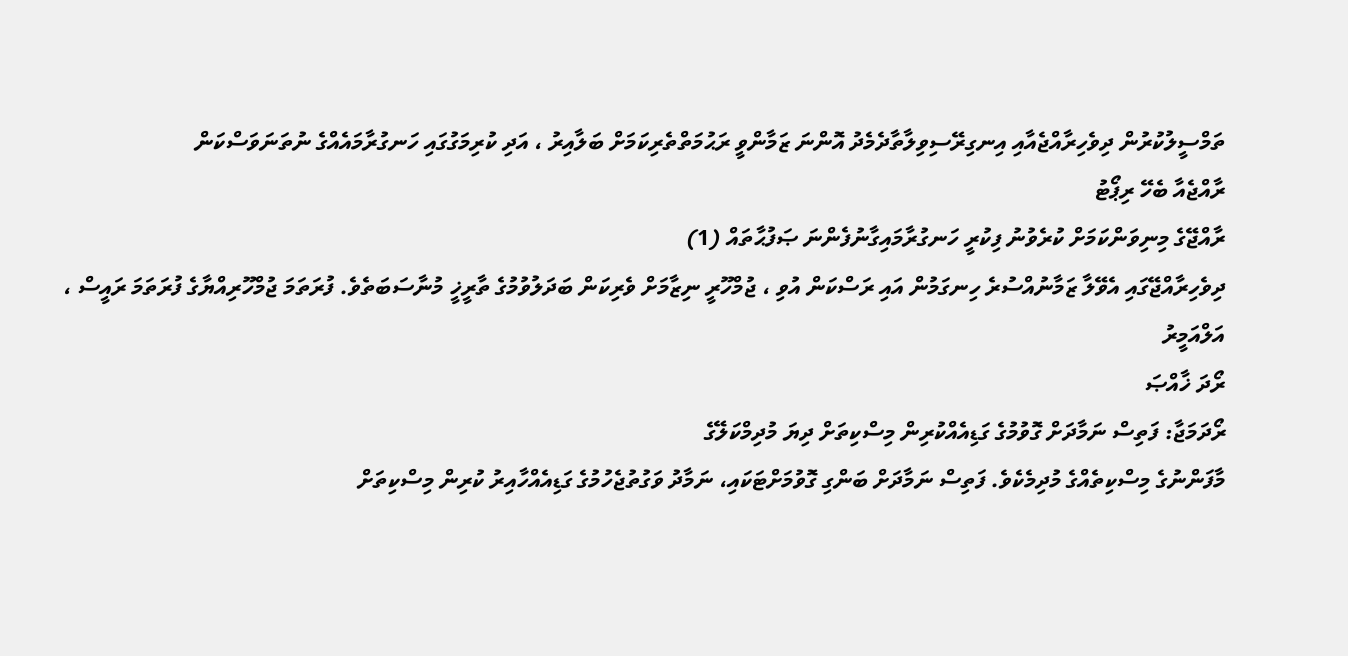ތަމްސީލުކުރުން ދިވެހިރާއްޖެއާއި އިނގިރޭސިވިލާތާދެމެދު އޮންނަ ޒަމާންވީ ރަޙުމަތްތެރިކަމަށް ބަލާއިރު ، އަދި ކުރިމަގުގައި ހަނގުރާމައެއްގެ ނުތަނަވަސްކަން
ރާއްޖެއާ ބެހޭ ރިޕޯޓު
ރާއްޖޭގެ މިނިވަންކަމަށް ކުރެވުނު ފިކުރީ ހަނގުރާމައިގާނުފެންނަ ޞަފުޙާތައް (1)
ދިވެހިރާއްޖޭގައި އެވޭލާ ޒަމާނުއްސުރެ ހިނގަމުން އައި ރަސްކަން އުވި ، ޖުމްހޫރީ ނިޒާމަށް ވެރިކަން ބަދަލުވުމުގެ ތާރީޚީ މުނާސަބަތެވެ. ފުރަތަމަ ޖުމްހޫރިއްޔާގެ ފުރަތަމަ ރައީސް ، އަލްއަމީރު
ރޯދަ ޚާއްޞަ
ރޯދަމަޖާ: ފަތިސް ނަމާދަށް ގޮވުމުގެ ގަޑިއެއްކުރިން މިސްކިތަށް ދިޔަ މުދިމްކަލޭގެ
މާފަންނުގެ މިސްކިތެއްގެ މުދިމެކެވެ. ފަތިސް ނަމާދަށް ބަންގި ގޮވުމަށްޓަކައި، ނަމާދު ވަގުތުޖެހުމުގެ ގަޑިއެއްހާއިރު ކުރިން މިސްކިތަށް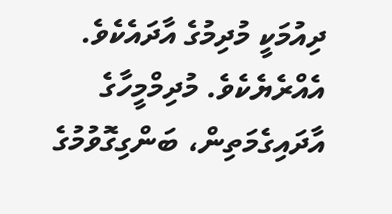ދިއުމަކީ މުދިމުގެ އާދައެކެވެ. އެއްރެޔެކެވެ. މުދިމްމީހާގެ އާދައިގެމަތިން، ބަންގިގޮވުމުގެ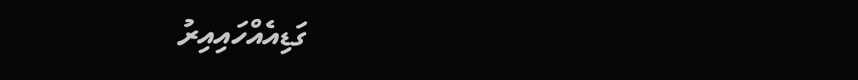ގަޑިއެއްހައިއިރު